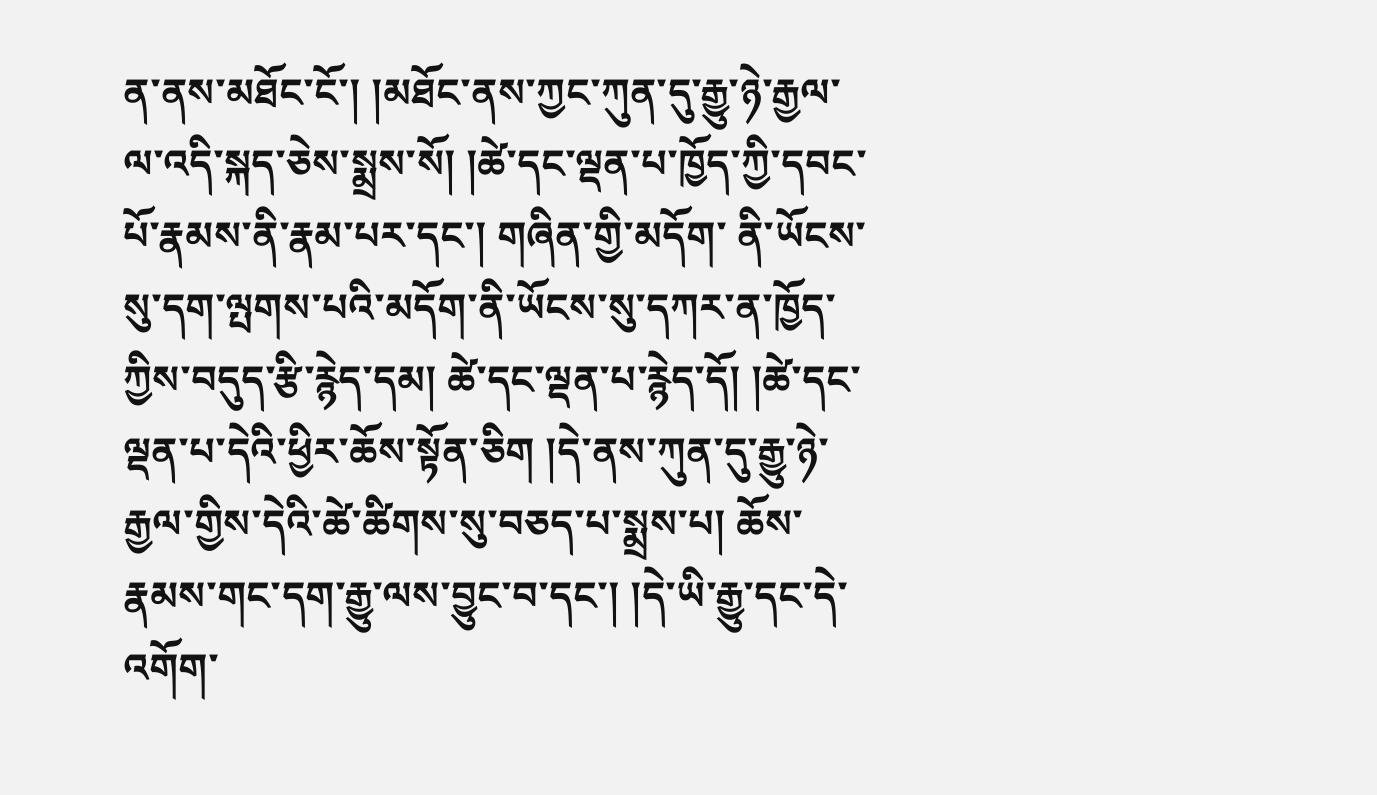ན་ནས་མཐོང་ངོ་། །མཐོང་ནས་ཀྱང་ཀུན་དུ་རྒྱུ་ཉེ་རྒྱལ་ལ་འདི་སྐད་ཅེས་སྨྲས་སོ། །ཚེ་དང་ལྡན་པ་ཁྱོད་ཀྱི་དབང་པོ་རྣམས་ནི་རྣམ་པར་དང་། གཞིན་གྱི་མདོག་ ནི་ཡོངས་སུ་དག་ལྤགས་པའི་མདོག་ནི་ཡོངས་སུ་དཀར་ན་ཁྱོད་ཀྱིས་བདུད་རྩི་རྙེད་དམ། ཚེ་དང་ལྡན་པ་རྙེད་དོ། །ཚེ་དང་ལྡན་པ་དེའི་ཕྱིར་ཆོས་སྟོན་ཅིག །དེ་ནས་ཀུན་དུ་རྒྱུ་ཉེ་རྒྱལ་གྱིས་དེའི་ཚེ་ཚིགས་སུ་བཅད་པ་སྨྲས་པ། ཆོས་རྣམས་གང་དག་རྒྱུ་ལས་བྱུང་བ་དང་། །དེ་ཡི་རྒྱུ་དང་དེ་འགོག་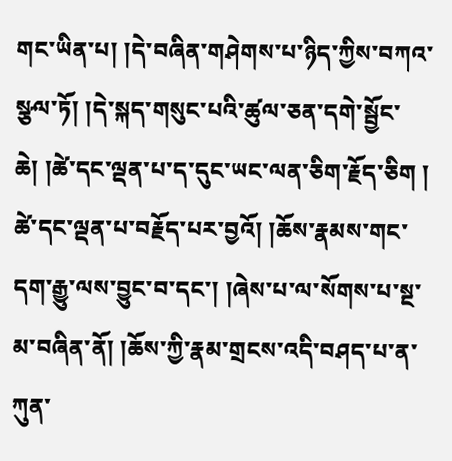གང་ཡིན་པ། །དེ་བཞིན་གཤེགས་པ་ཉིད་ཀྱིས་བཀའ་སྩལ་ཏོ། །དེ་སྐད་གསུང་པའི་ཚུལ་ཅན་དགེ་སྦྱོང་ཆེ། །ཚེ་དང་ལྡན་པ་ད་དུང་ཡང་ལན་ཅིག་རྗོད་ཅིག ། ཚེ་དང་ལྡན་པ་བརྗོད་པར་བྱའོ། །ཆོས་རྣམས་གང་དག་རྒྱུ་ལས་བྱུང་བ་དང་། །ཞེས་པ་ལ་སོགས་པ་སྔ་མ་བཞིན་ནོ། །ཆོས་ཀྱི་རྣམ་གྲངས་འདི་བཤད་པ་ན་ཀུན་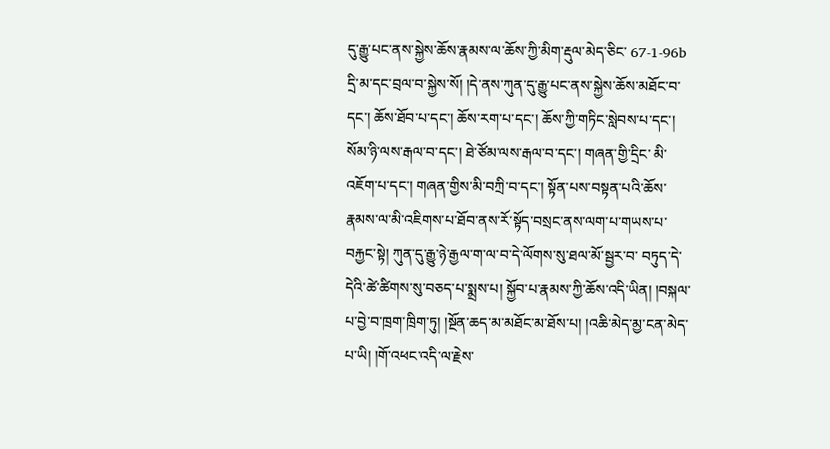དུ་རྒྱུ་པང་ནས་སྐྱེས་ཆོས་རྣམས་ལ་ཆོས་ཀྱི་མིག་རྡུལ་མེད་ཅིང་ 67-1-96b དྲི་མ་དང་བྲལ་བ་སྐྱེས་སོ། །དེ་ནས་ཀུན་དུ་རྒྱུ་པང་ནས་སྐྱེས་ཆོས་མཐོང་བ་དང་། ཆོས་ཐོབ་པ་དང་། ཆོས་རག་པ་དང་། ཆོས་ཀྱི་གཏིང་སླེབས་པ་དང་། སོམ་ཉི་ལས་རྒལ་བ་དང་། ཐེ་ཙོམ་ལས་རྒལ་བ་དང་། གཞན་གྱི་དྲིང་ མི་འཇོག་པ་དང་། གཞན་གྱིས་མི་བཀྲི་བ་དང་། སྟོན་པས་བསྟན་པའི་ཆོས་རྣམས་ལ་མི་འཇིགས་པ་ཐོབ་ནས་རོ་སྟོད་བསྲང་ནས་ལག་པ་གཡས་པ་བརྐྱང་སྟེ། ཀུན་དུ་རྒྱུ་ཉེ་རྒྱལ་ག་ལ་བ་དེ་ལོགས་སུ་ཐལ་མོ་སྦྱར་བ་ བཏུད་དེ་དེའི་ཚེ་ཚིགས་སུ་བཅད་པ་སྨྲས་པ། སྐྱོབ་པ་རྣམས་ཀྱི་ཆོས་འདི་ཡིན། །བསྐལ་པ་བྱེ་བ་ཁྲག་ཁྲིག་ཏུ། །སྔོན་ཆད་མ་མཐོང་མ་ཐོས་པ། །འཆི་མེད་མྱ་ངན་མེད་པ་ཡི། །གོ་འཕང་འདི་ལ་རྗེས་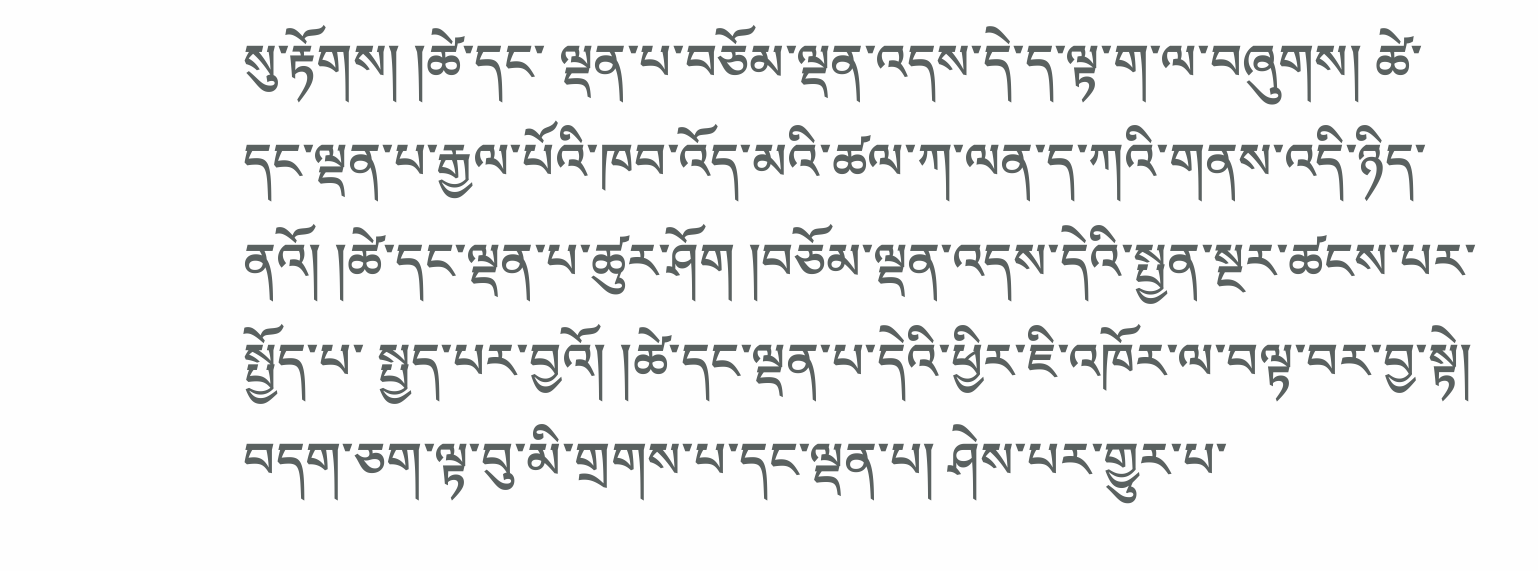སུ་རྟོགས། །ཚེ་དང་ ལྡན་པ་བཅོམ་ལྡན་འདས་དེ་ད་ལྟ་ག་ལ་བཞུགས། ཚེ་དང་ལྡན་པ་རྒྱལ་པོའི་ཁབ་འོད་མའི་ཚལ་ཀ་ལན་ད་ཀའི་གནས་འདི་ཉིད་ནའོ། །ཚེ་དང་ལྡན་པ་ཚུར་ཤོག །བཅོམ་ལྡན་འདས་དེའི་སྤྱན་སྔར་ཚངས་པར་སྤྱོད་པ་ སྤྱད་པར་བྱའོ། །ཚེ་དང་ལྡན་པ་དེའི་ཕྱིར་ཇི་འཁོར་ལ་བལྟ་བར་བྱ་སྟེ། བདག་ཅག་ལྟ་བུ་མི་གྲགས་པ་དང་ལྡན་པ། ཤེས་པར་གྱུར་པ་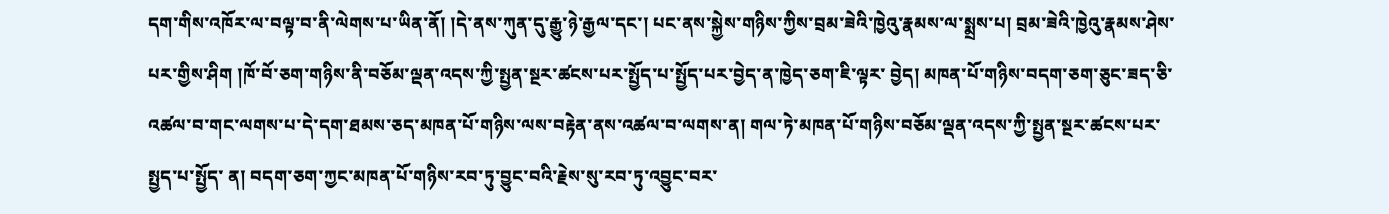དག་གིས་འཁོར་ལ་བལྟ་བ་ནི་ལེགས་པ་ཡིན་ནོ། །དེ་ནས་ཀུན་དུ་རྒྱུ་ཉེ་རྒྱལ་དང་། པང་ནས་སྐྱེས་གཉིས་ཀྱིས་བྲམ་ཟེའི་ཁྱེའུ་རྣམས་ལ་སྨྲས་པ། བྲམ་ཟེའི་ཁྱེའུ་རྣམས་ཤེས་པར་གྱིས་ཤིག །ཁོ་བོ་ཅག་གཉིས་ནི་བཅོམ་ལྡན་འདས་ཀྱི་སྤྱན་སྔར་ཚངས་པར་སྤྱོད་པ་སྤྱོད་པར་བྱེད་ན་ཁྱེད་ཅག་ཇི་ལྟར་ བྱེད། མཁན་པོ་གཉིས་བདག་ཅག་ཅུང་ཟད་ཅི་འཚལ་བ་གང་ལགས་པ་དེ་དག་ཐམས་ཅད་མཁན་པོ་གཉིས་ལས་བརྟེན་ནས་འཚལ་བ་ལགས་ན། གལ་ཏེ་མཁན་པོ་གཉིས་བཅོམ་ལྡན་འདས་ཀྱི་སྤྱན་སྔར་ཚངས་པར་སྤྱད་པ་སྤྱོད་ ན། བདག་ཅག་ཀྱང་མཁན་པོ་གཉིས་རབ་ཏུ་བྱུང་བའི་རྗེས་སུ་རབ་ཏུ་འབྱུང་བར་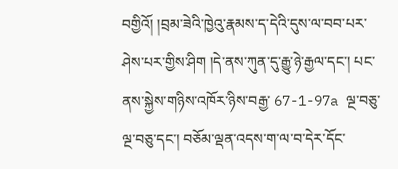བགྱིའོ། །བྲམ་ཟེའི་ཁྱེའུ་རྣམས་ད་དེའི་དུས་ལ་བབ་པར་ཤེས་པར་གྱིས་ཤིག །དེ་ནས་ཀུན་དུ་རྒྱུ་ཉེ་རྒྱལ་དང་། པང་ནས་སྐྱེས་གཉིས་འཁོར་ཉིས་བརྒྱ་ 67-1-97a ལྔ་བཅུ་ལྔ་བཅུ་དང་། བཅོམ་ལྡན་འདས་ག་ལ་བ་དེར་དོང་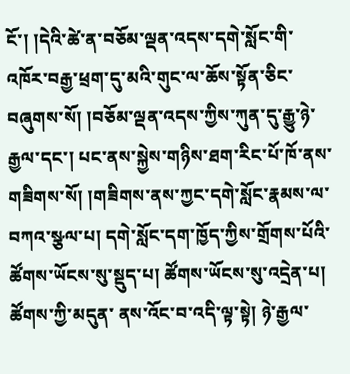ངོ་། །དེའི་ཚེ་ན་བཅོམ་ལྡན་འདས་དགེ་སློང་གི་འཁོར་བརྒྱ་ཕྲག་དུ་མའི་གུང་ལ་ཆོས་སྟོན་ཅིང་བཞུགས་སོ། །བཅོམ་ལྡན་འདས་ཀྱིས་ཀུན་དུ་རྒྱུ་ཉེ་རྒྱལ་དང་། པང་ནས་སྐྱེས་གཉིས་ཐག་རིང་པོ་ཁོ་ནས་གཟིགས་སོ། །གཟིགས་ནས་ཀྱང་དགེ་སློང་རྣམས་ལ་བཀའ་སྩལ་པ། དགེ་སློང་དག་ཁྱོད་ཀྱིས་གྲོགས་པོའི་ཚོགས་ཡོངས་སུ་སྡུད་པ། ཚོགས་ཡོངས་སུ་འདྲེན་པ། ཚོགས་ཀྱི་མདུན་ ནས་འོང་བ་འདི་ལྟ་སྟེ། ཉེ་རྒྱལ་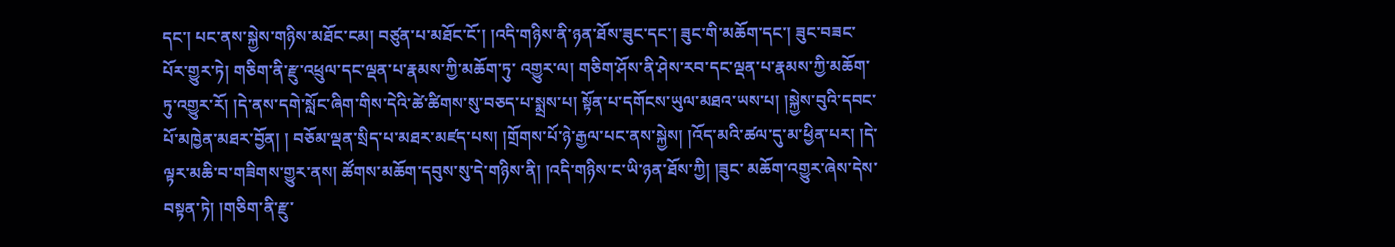དང་། པང་ནས་སྐྱེས་གཉིས་མཐོང་ངམ། བཙུན་པ་མཐོང་ངོ་། །འདི་གཉིས་ནི་ཉན་ཐོས་ཟུང་དང་། ཟུང་གི་མཆོག་དང་། ཟུང་བཟང་པོར་གྱུར་ཏེ། གཅིག་ནི་རྫུ་འཕྲུལ་དང་ལྡན་པ་རྣམས་ཀྱི་མཆོག་ཏུ་ འགྱུར་ལ། གཅིག་ཤོས་ནི་ཤེས་རབ་དང་ལྡན་པ་རྣམས་ཀྱི་མཆོག་ཏུ་འགྱུར་རོ། །དེ་ནས་དགེ་སློང་ཞིག་གིས་དེའི་ཚེ་ཚིགས་སུ་བཅད་པ་སྨྲས་པ། སྟོན་པ་དགོངས་ཡུལ་མཐའ་ཡས་པ། །སྐྱེས་བུའི་དབང་པོ་མཁྱེན་མཐར་བྱོན། ། བཅོམ་ལྡན་སྲིད་པ་མཐར་མཛད་པས། །གྲོགས་པོ་ཉེ་རྒྱལ་པང་ནས་སྐྱེས། །འོད་མའི་ཚལ་དུ་མ་ཕྱིན་པར། །དེ་ལྟར་མཆི་བ་གཟིགས་གྱུར་ནས། ཚོགས་མཆོག་དབུས་སུ་དེ་གཉིས་ནི། །འདི་གཉིས་ང་ཡི་ཉན་ཐོས་ཀྱི། །ཟུང་ མཆོག་འགྱུར་ཞེས་དེས་བསྟན་ཏེ། །གཅིག་ནི་རྫུ་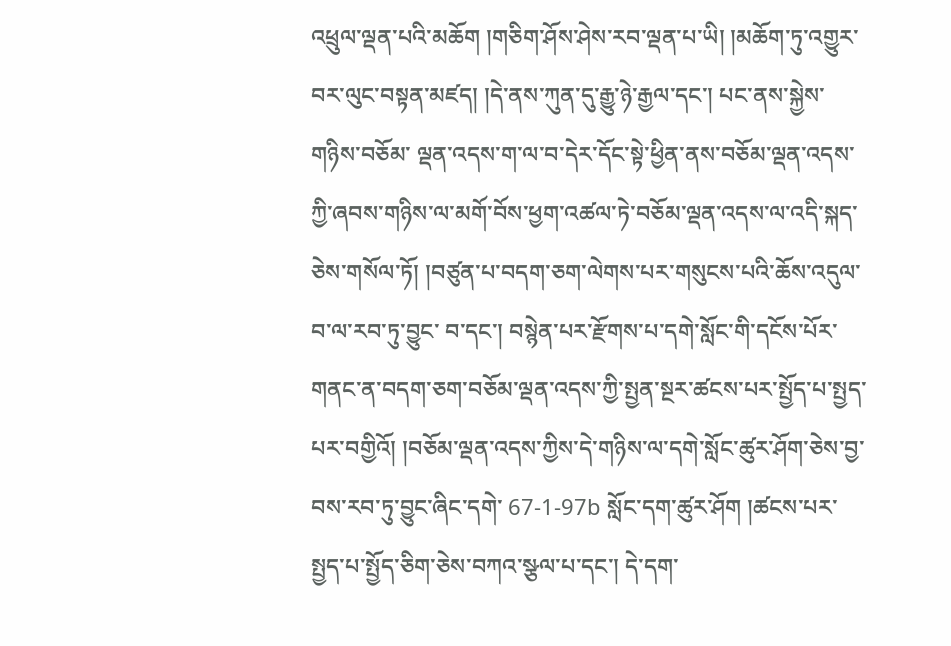འཕྲུལ་ལྡན་པའི་མཆོག །གཅིག་ཤོས་ཤེས་རབ་ལྡན་པ་ཡི། །མཆོག་ཏུ་འགྱུར་བར་ལུང་བསྟན་མཛད། །དེ་ནས་ཀུན་དུ་རྒྱུ་ཉེ་རྒྱལ་དང་། པང་ནས་སྐྱེས་གཉིས་བཅོམ་ ལྡན་འདས་ག་ལ་བ་དེར་དོང་སྟེ་ཕྱིན་ནས་བཅོམ་ལྡན་འདས་ཀྱི་ཞབས་གཉིས་ལ་མགོ་བོས་ཕྱག་འཚལ་ཏེ་བཅོམ་ལྡན་འདས་ལ་འདི་སྐད་ཅེས་གསོལ་ཏོ། །བཙུན་པ་བདག་ཅག་ལེགས་པར་གསུངས་པའི་ཆོས་འདུལ་བ་ལ་རབ་ཏུ་བྱུང་ བ་དང་། བསྙེན་པར་རྫོགས་པ་དགེ་སློང་གི་དངོས་པོར་གནང་ན་བདག་ཅག་བཅོམ་ལྡན་འདས་ཀྱི་སྤྱན་སྔར་ཚངས་པར་སྤྱོད་པ་སྤྱད་པར་བགྱིའོ། །བཅོམ་ལྡན་འདས་ཀྱིས་དེ་གཉིས་ལ་དགེ་སློང་ཚུར་ཤོག་ཅེས་བྱ་བས་རབ་ཏུ་བྱུང་ཞིང་དགེ་ 67-1-97b སློང་དག་ཚུར་ཤོག །ཚངས་པར་སྤྱད་པ་སྤྱོད་ཅིག་ཅེས་བཀའ་སྩལ་པ་དང་། དེ་དག་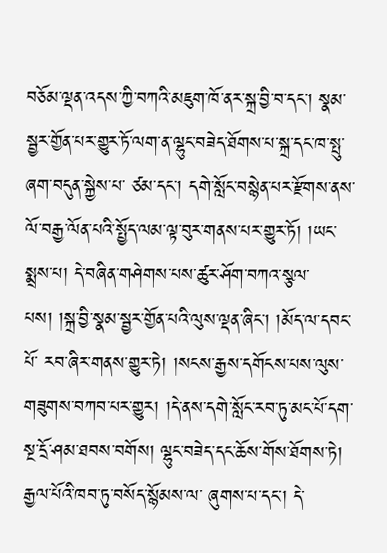བཅོམ་ལྡན་འདས་ཀྱི་བཀའི་མཇུག་ཁོ་ནར་སྐྲ་བྱི་བ་དང་། སྣམ་སྦྱར་གྱོན་པར་གྱུར་ཏོ་ལག་ན་ལྷུང་བཟེད་ཐོགས་པ་སྐྲ་དང་ཁ་སྤུ་ཞག་བདུན་སྐྱེས་པ་ ཙམ་དང་། དགེ་སློང་བསྙེན་པར་རྫོགས་ནས་ལོ་བརྒྱ་ལོན་པའི་སྤྱོད་ལམ་ལྟ་བུར་གནས་པར་གྱུར་ཏོ། །ཡང་སྨྲས་པ། དེ་བཞིན་གཤེགས་པས་ཚུར་ཤོག་བཀའ་སྩལ་པས། །སྐྲ་བྱི་སྣམ་སྦྱར་གྱོན་པའི་ལུས་ལྡན་ཞིང་། །མོད་ལ་དབང་པོ་ རབ་ཞིར་གནས་གྱུར་ཏེ། །སངས་རྒྱས་དགོངས་པས་ལུས་གཟུགས་བཀབ་པར་གྱུར། །དེ་ནས་དགེ་སློང་རབ་ཏུ་མང་པོ་དག་སྔ་དྲོ་ཤམ་ཐབས་བགོས། ལྷུང་བཟེད་དང་ཆོས་གོས་ཐོགས་ཏེ། རྒྱལ་པོའི་ཁབ་ཏུ་བསོད་སྙོམས་ལ་ ཞུགས་པ་དང་། དེ་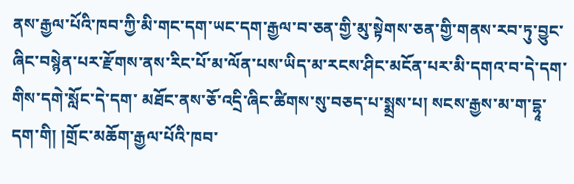ནས་རྒྱལ་པོའི་ཁབ་ཀྱི་མི་གང་དག་ཡང་དག་རྒྱལ་བ་ཅན་གྱི་མུ་སྟེགས་ཅན་གྱི་གནས་རབ་ཏུ་བྱུང་ཞིང་བསྙེན་པར་རྫོགས་ནས་རིང་པོ་མ་ལོན་པས་ཡིད་མ་རངས་ཤིང་མངོན་པར་མི་དགའ་བ་དེ་དག་གིས་དགེ་སློང་དེ་དག་ མཐོང་ནས་ཅོ་འདྲི་ཞིང་ཚིགས་སུ་བཅད་པ་སྨྲས་པ། སངས་རྒྱས་མ་ག་དྷཱ་དག་གི། །གྲོང་མཆོག་རྒྱལ་པོའི་ཁབ་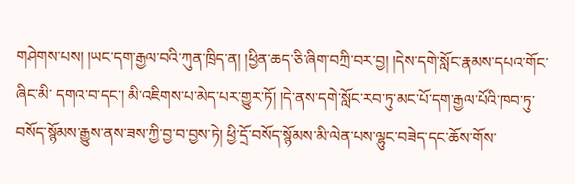གཤེགས་པས། །ཡང་དག་རྒྱལ་བའི་ཀུན་ཁྲིད་ན། །ཕྱིན་ཆད་ཅི་ཞིག་བཀྲི་བར་བྱ། །དེས་དགེ་སློང་རྣམས་དཔའ་གོང་ཞིང་མི་ དགའ་བ་དང་། མི་འཇིགས་པ་མེད་པར་གྱུར་ཏོ། །དེ་ནས་དགེ་སློང་རབ་ཏུ་མང་པོ་དག་རྒྱལ་པོའི་ཁབ་ཏུ་བསོད་སྙོམས་རྒྱུས་ནས་ཟས་ཀྱི་བྱ་བ་བྱས་ཏེ། ཕྱི་དྲོ་བསོད་སྙོམས་མི་ལེན་པས་ལྷུང་བཟེད་དང་ཆོས་གོས་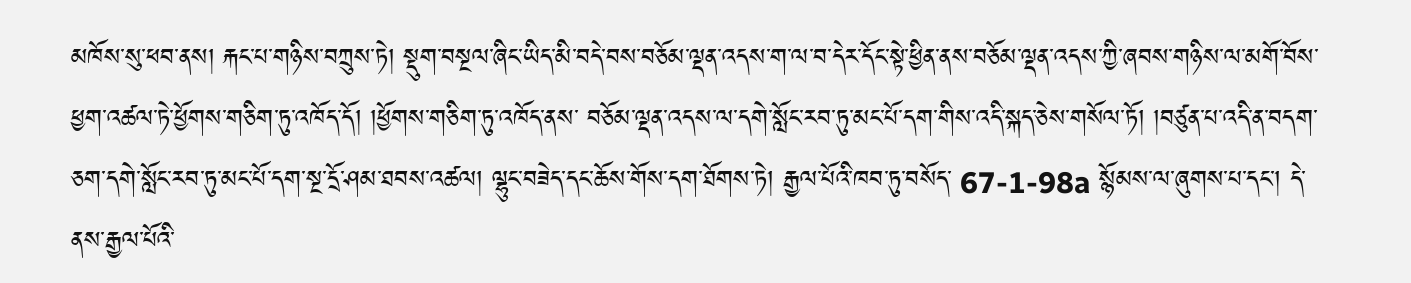མཁོས་སུ་ཕབ་ནས། རྐང་པ་གཉིས་བཀྲུས་ཏེ། སྡུག་བསྔལ་ཞིང་ཡིད་མི་བདེ་བས་བཅོམ་ལྡན་འདས་ག་ལ་བ་དེར་དོང་སྟེ་ཕྱིན་ནས་བཅོམ་ལྡན་འདས་ཀྱི་ཞབས་གཉིས་ལ་མགོ་བོས་ཕྱག་འཚལ་ཏེ་ཕྱོགས་གཅིག་ཏུ་འཁོད་དོ། །ཕྱོགས་གཅིག་ཏུ་འཁོད་ནས་ བཅོམ་ལྡན་འདས་ལ་དགེ་སློང་རབ་ཏུ་མང་པོ་དག་གིས་འདི་སྐད་ཅེས་གསོལ་ཏོ། །བཙུན་པ་འདི་ན་བདག་ཅག་དགེ་སློང་རབ་ཏུ་མང་པོ་དག་སྔ་དྲོ་ཤམ་ཐབས་འཚལ། ལྷུང་བཟེད་དང་ཆོས་གོས་དག་ཐོགས་ཏེ། རྒྱལ་པོའི་ཁབ་ཏུ་བསོད་ 67-1-98a སྙོམས་ལ་ཞུགས་པ་དང་། དེ་ནས་རྒྱལ་པོའི་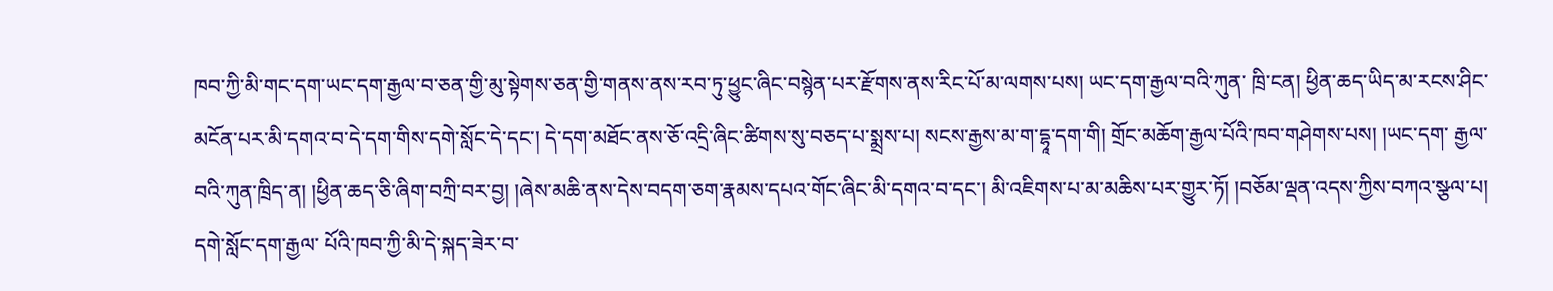ཁབ་ཀྱི་མི་གང་དག་ཡང་དག་རྒྱལ་བ་ཅན་གྱི་མུ་སྟེགས་ཅན་གྱི་གནས་ནས་རབ་ཏུ་ཕྱུང་ཞིང་བསྙེན་པར་རྫོགས་ནས་རིང་པོ་མ་ལགས་པས། ཡང་དག་རྒྱལ་བའི་ཀུན་ ཁྲི་ངན། ཕྱིན་ཆད་ཡིད་མ་རངས་ཤིང་མངོན་པར་མི་དགའ་བ་དེ་དག་གིས་དགེ་སློང་དེ་དང་། དེ་དག་མཐོང་ནས་ཅོ་འདྲི་ཞིང་ཚིགས་སུ་བཅད་པ་སྨྲས་པ། སངས་རྒྱས་མ་ག་དྷཱ་དག་གི། གྲོང་མཆོག་རྒྱལ་པོའི་ཁབ་གཤེགས་པས། །ཡང་དག་ རྒྱལ་བའི་ཀུན་ཁྲིད་ན། །ཕྱིན་ཆད་ཅི་ཞིག་བཀྲི་བར་བྱ། །ཞེས་མཆི་ནས་དེས་བདག་ཅག་རྣམས་དཔའ་གོང་ཞིང་མི་དགའ་བ་དང་། མི་འཇིགས་པ་མ་མཆིས་པར་གྱུར་ཏོ། །བཅོམ་ལྡན་འདས་ཀྱིས་བཀའ་སྩལ་པ། དགེ་སློང་དག་རྒྱལ་ པོའི་ཁབ་ཀྱི་མི་དེ་སྐད་ཟེར་བ་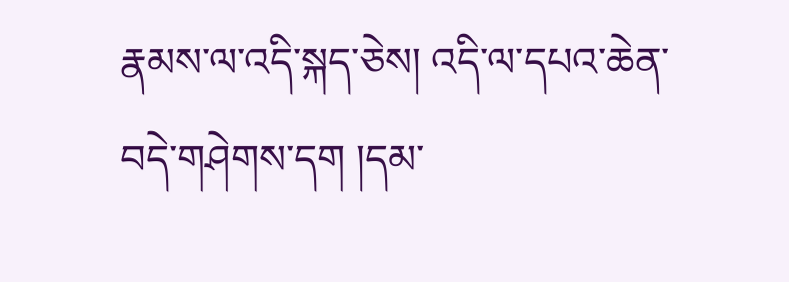རྣམས་ལ་འདི་སྐད་ཅེས། འདི་ལ་དཔའ་ཆེན་བདེ་གཤེགས་དག །དམ་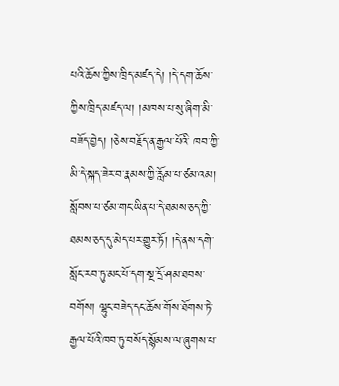པའི་ཆོས་ཀྱིས་ཁྲིད་མཛད་དེ། །དེ་དག་ཆོས་ཀྱིས་ཁྲིད་མཛད་ལ། །མཁས་པ་སུ་ཞིག་མི་བཟོད་བྱེད། །ཅེས་བརྗོད་ན་རྒྱལ་པོའི་ ཁབ་ཀྱི་མི་དེ་སྐད་ཟེར་བ་རྣམས་ཀྱི་རློམ་པ་ཙམ་འམ། སློབས་པ་ཙམ་གང་ཡིན་པ་དེ་ཐམས་ཅད་ཀྱི་ཐམས་ཅད་དུ་མེད་པར་གྱུར་ཏོ། །དེ་ནས་དགེ་སློང་རབ་ཏུ་མང་པོ་དག་སྔ་དྲོ་ཤམ་ཐབས་བགོས། ལྷུང་བཟེད་དང་ཆོས་གོས་ཐོགས་ཏེ་ རྒྱལ་པོའི་ཁབ་ཏུ་བསོད་སྙོམས་ལ་ཞུགས་པ་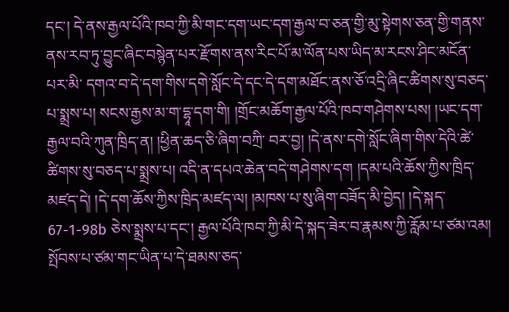དང་། དེ་ནས་རྒྱལ་པོའི་ཁབ་ཀྱི་མི་གང་དག་ཡང་དག་རྒྱལ་བ་ཅན་གྱི་མུ་སྟེགས་ཅན་གྱི་གནས་ནས་རབ་ཏུ་བྱུང་ཞིང་བསྙེན་པར་རྫོགས་ནས་རིང་པོ་མ་ལོན་པས་ཡིད་མ་རངས་ཤིང་མངོན་པར་མི་ དགའ་བ་དེ་དག་གིས་དགེ་སློང་དེ་དང་དེ་དག་མཐོང་ནས་ཅོ་འདྲི་ཞིང་ཚིགས་སུ་བཅད་པ་སྨྲས་པ། སངས་རྒྱས་མ་ག་དྷཱ་དག་གི། །གྲོང་མཆོག་རྒྱལ་པོའི་ཁབ་གཤེགས་པས། །ཡང་དག་རྒྱལ་བའི་ཀུན་ཁྲིད་ན། །ཕྱིན་ཆད་ཅི་ཞིག་བཀྲི་ བར་བྱ། །དེ་ནས་དགེ་སློང་ཞིག་གིས་དེའི་ཚེ་ཚིགས་སུ་བཅད་པ་སྨྲས་པ། འདི་ན་དཔའ་ཆེན་བདེ་གཤེགས་དག །དམ་པའི་ཆོས་ཀྱིས་ཁྲིད་མཛད་དེ། །དེ་དག་ཆོས་ཀྱིས་ཁྲིད་མཛད་ལ། །མཁས་པ་སུ་ཞིག་བཟོད་མི་བྱེད། །དེ་སྐད་ 67-1-98b ཅེས་སྨྲས་པ་དང་། རྒྱལ་པོའི་ཁབ་ཀྱི་མི་དེ་སྐད་ཟེར་བ་རྣམས་ཀྱི་རློམ་པ་ཙམ་འམ། སྤོབས་པ་ཙམ་གང་ཡིན་པ་དེ་ཐམས་ཅད་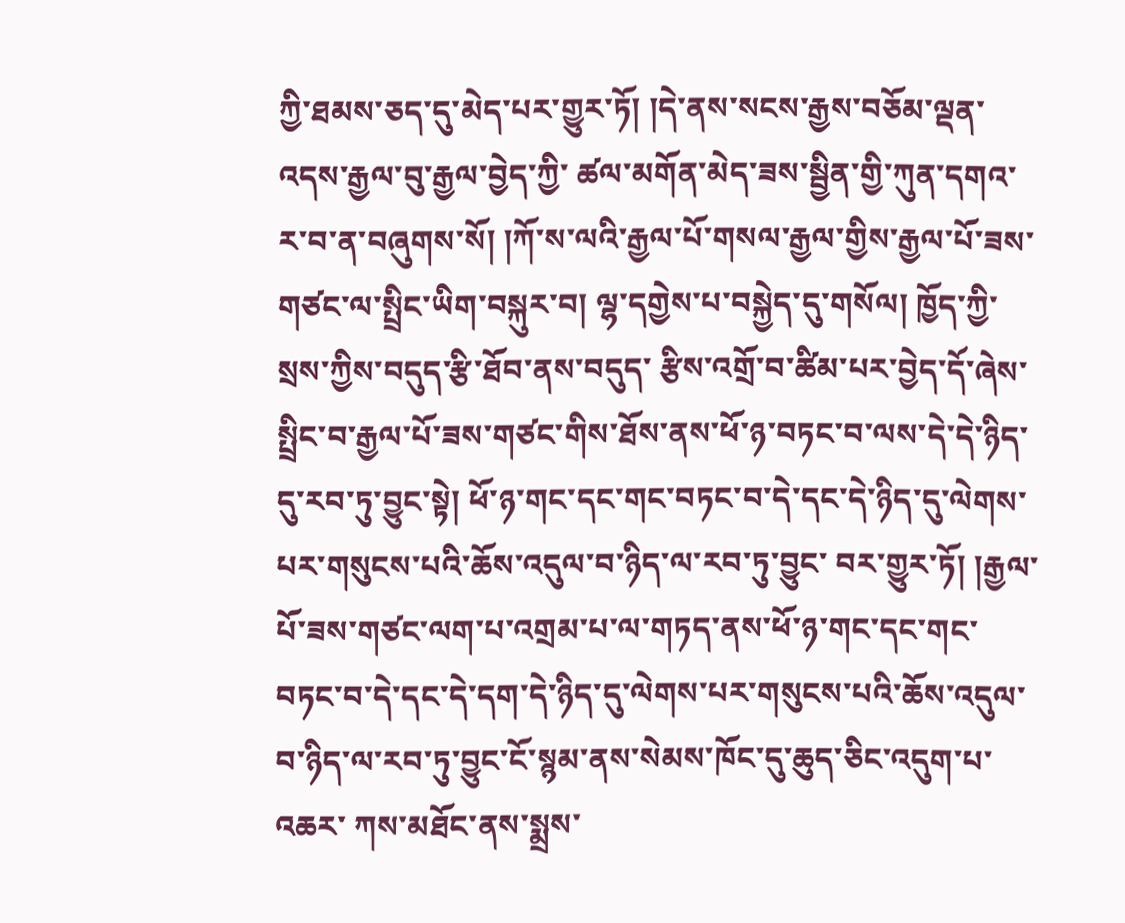ཀྱི་ཐམས་ཅད་དུ་མེད་པར་གྱུར་ཏོ། །དེ་ནས་སངས་རྒྱས་བཅོམ་ལྡན་འདས་རྒྱལ་བུ་རྒྱལ་བྱེད་ཀྱི་ ཚལ་མགོན་མེད་ཟས་སྦྱིན་གྱི་ཀུན་དགའ་ར་བ་ན་བཞུགས་སོ། །ཀོ་ས་ལའི་རྒྱལ་པོ་གསལ་རྒྱལ་གྱིས་རྒྱལ་པོ་ཟས་གཙང་ལ་སྤྲིང་ཡིག་བསྐུར་བ། ལྷ་དགྱེས་པ་བསྐྱེད་དུ་གསོལ། ཁྱོད་ཀྱི་སྲས་ཀྱིས་བདུད་རྩི་ཐོབ་ནས་བདུད་ རྩིས་འགྲོ་བ་ཚིམ་པར་བྱེད་དོ་ཞེས་སྤྲིང་བ་རྒྱལ་པོ་ཟས་གཙང་གིས་ཐོས་ནས་ཕོ་ཉ་བཏང་བ་ལས་དེ་དེ་ཉིད་དུ་རབ་ཏུ་བྱུང་སྟེ། ཕོ་ཉ་གང་དང་གང་བཏང་བ་དེ་དང་དེ་ཉིད་དུ་ལེགས་པར་གསུངས་པའི་ཆོས་འདུལ་བ་ཉིད་ལ་རབ་ཏུ་བྱུང་ བར་གྱུར་ཏོ། །རྒྱལ་པོ་ཟས་གཙང་ལག་པ་འགྲམ་པ་ལ་གཏད་ནས་ཕོ་ཉ་གང་དང་གང་བཏང་བ་དེ་དང་དེ་དག་དེ་ཉིད་དུ་ལེགས་པར་གསུངས་པའི་ཆོས་འདུལ་བ་ཉིད་ལ་རབ་ཏུ་བྱུང་ངོ་སྙམ་ནས་སེམས་ཁོང་དུ་ཆུད་ཅིང་འདུག་པ་འཆར་ ཀས་མཐོང་ནས་སྨྲས་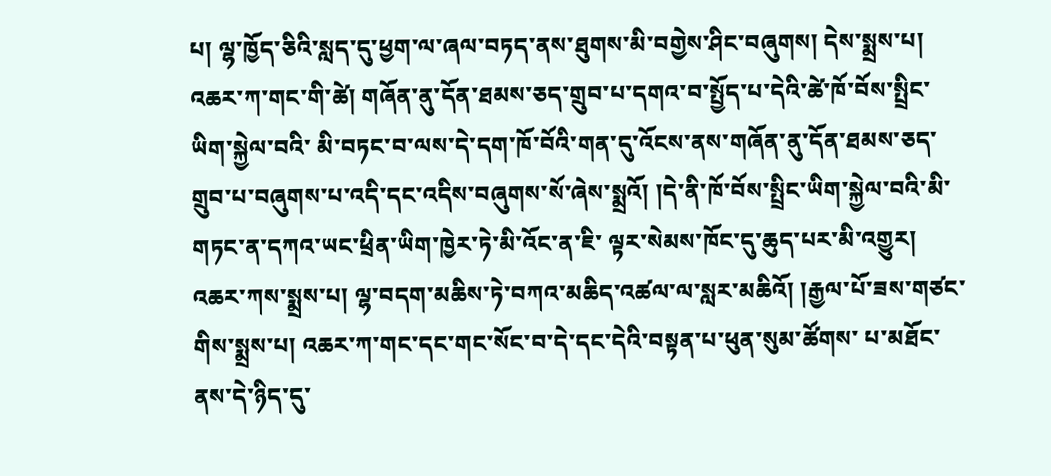པ། ལྷ་ཁྱོད་ཅིའི་སླད་དུ་ཕྱག་ལ་ཞལ་བཏད་ནས་ཐུགས་མི་བགྱེས་ཤིང་བཞུགས། དེས་སྨྲས་པ། འཆར་ཀ་གང་གི་ཚེ། གཞོན་ནུ་དོན་ཐམས་ཅད་གྲུབ་པ་དགའ་བ་སྤྱོད་པ་དེའི་ཚེ་ཁོ་བོས་སྤྲིང་ཡིག་སྐྱེལ་བའི་ མི་བཏང་བ་ལས་དེ་དག་ཁོ་བོའི་གན་དུ་འོངས་ནས་གཞོན་ནུ་དོན་ཐམས་ཅད་གྲུབ་པ་བཞུགས་པ་འདི་དང་འདིས་བཞུགས་སོ་ཞེས་སྨྲའོ། །དེ་ནི་ཁོ་བོས་སྤྲིང་ཡིག་སྐྱེལ་བའི་མི་གཏང་ན་དཀའ་ཡང་ཕྲིན་ཡིག་ཁྱེར་ཏེ་མི་འོང་ན་ཇི་ ལྟར་སེམས་ཁོང་དུ་ཆུད་པར་མི་འགྱུར། འཆར་ཀས་སྨྲས་པ། ལྷ་བདག་མཆིས་ཏེ་བཀའ་མཆིད་འཚལ་ལ་སླར་མཆིའོ། །རྒྱལ་པོ་ཟས་གཙང་གིས་སྨྲས་པ། འཆར་ཀ་གང་དང་གང་སོང་བ་དེ་དང་དེའི་བསྟན་པ་ཕུན་སུམ་ཚོགས་ པ་མཐོང་ནས་དེ་ཉིད་དུ་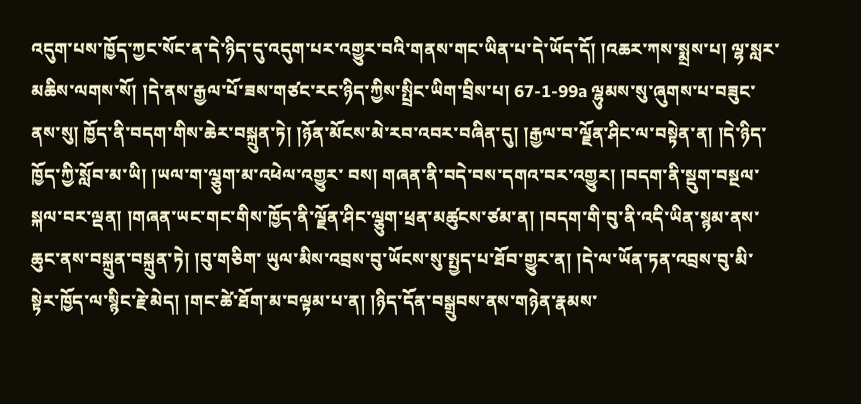འདུག་པས་ཁྱོད་ཀྱང་སོང་ན་དེ་ཉིད་དུ་འདུག་པར་འགྱུར་བའི་གནས་གང་ཡིན་པ་དེ་ཡོད་དོ། །འཆར་ཀས་སྨྲས་པ། ལྷ་སླར་མཆིས་ལགས་སོ། །དེ་ནས་རྒྱལ་པོ་ཟས་གཙང་རང་ཉིད་ཀྱིས་སྤྲིང་ཡིག་བྲིས་པ། 67-1-99a ལྷུམས་སུ་ཞུགས་པ་བཟུང་ནས་སུ། ཁྱོད་ནི་བདག་གིས་ཆེར་བསྐྲུན་ཏེ། །ཉོན་མོངས་མེ་རབ་འབར་བཞིན་དུ། །རྒྱལ་བ་ལྗོན་ཤིང་ལ་བསྟེན་ན། །དེ་ཉིད་ཁྱོད་ཀྱི་སློབ་མ་ཡི། །ཡལ་ག་ལྕུག་མ་འཕེལ་འགྱུར་ བས། གཞན་ནི་བདེ་བས་དགའ་བར་འགྱུར། །བདག་ནི་སྡུག་བསྔལ་སྐལ་བར་ལྡན། །གཞན་ཡང་གང་གིས་ཁྱོད་ནི་ལྗོན་ཤིང་ལྕུག་ཕྲན་མཚུངས་ཙམ་ན། །བདག་གི་བུ་ནི་འདི་ཡིན་སྙམ་ནས་ཆུང་ནས་བསྐྲུན་བསྐྲུན་ཏེ། །བུ་གཅིག་ ཡུལ་མིས་འབྲས་བུ་ཡོངས་སུ་སྤྱད་པ་ཐོབ་གྱུར་ན། །དེ་ལ་ཡོན་ཏན་འབྲས་བུ་མི་སྟེར་ཁྱོད་ལ་སྙིང་རྗེ་མེད། །གང་ཚེ་ཐོག་མ་བལྟམ་པ་ན། །ཉིད་དོན་བསྒྲུབས་ནས་གཉེན་རྣམས་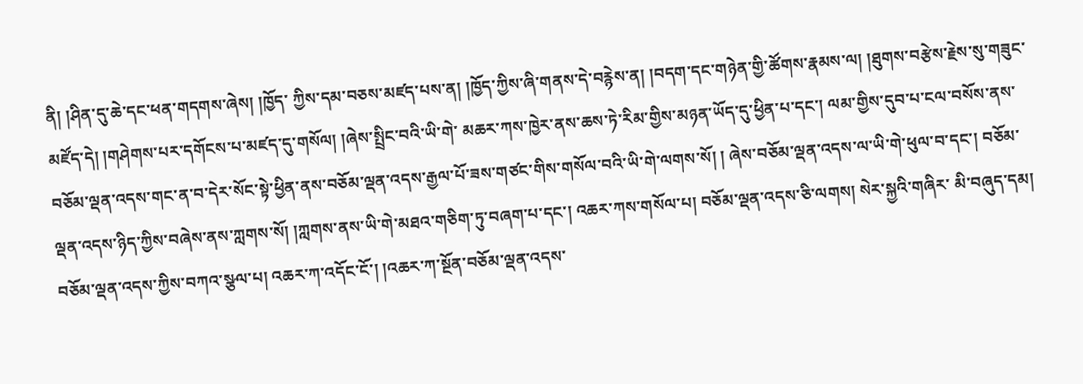ནི། །ཤིན་དུ་ཆེ་དང་ཕན་གདགས་ཞེས། །ཁྱོད་ ཀྱིས་དམ་བཅས་མཛད་པས་ན། །ཁྱོད་ཀྱིས་ཞི་གནས་དེ་བརྙེས་ན། །བདག་དང་གཉེན་གྱི་ཚོགས་རྣམས་ལ། །ཐུགས་བརྩེས་རྗེས་སུ་གཟུང་མཛོད་དེ། །གཤེགས་པར་དགོངས་པ་མཛད་དུ་གསོལ། །ཞེས་སྤྲིང་བའི་ཡི་གེ་ མཆར་ཀས་ཁྱེར་ནས་ཆས་ཏེ་རིམ་གྱིས་མཉན་ཡོད་དུ་ཕྱིན་པ་དང་། ལམ་གྱིས་དུབ་པ་ངལ་བསོས་ནས་བཅོམ་ལྡན་འདས་གང་ན་བ་དེར་སོང་སྟེ་ཕྱིན་ནས་བཅོམ་ལྡན་འདས་རྒྱལ་པོ་ཟས་གཙང་གིས་གསོལ་བའི་ཡི་གེ་ལགས་སོ། ། ཞེས་བཅོམ་ལྡན་འདས་ལ་ཡི་གེ་ཕུལ་བ་དང་། བཅོམ་ལྡན་འདས་ཉིད་ཀྱིས་བཞེས་ནས་ཀླགས་སོ། །ཀླགས་ནས་ཡི་གེ་མཐའ་གཅིག་ཏུ་བཞག་པ་དང་། འཆར་ཀས་གསོལ་པ། བཅོམ་ལྡན་འདས་ཅི་ལགས། སེར་སྐྱའི་གཞིར་ མི་བཞུད་དམ། བཅོམ་ལྡན་འདས་ཀྱིས་བཀའ་སྩལ་པ། འཆར་ཀ་འདོང་ངོ་། །འཆར་ཀ་སྔོན་བཅོམ་ལྡན་འདས་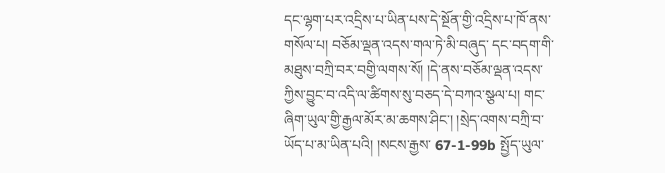དང་ལྷག་པར་འདྲིས་པ་ཡིན་པས་དེ་སྔོན་གྱི་འདྲིས་པ་ཁོ་ནས་གསོལ་པ། བཅོམ་ལྡན་འདས་གལ་ཏེ་མི་བཞུད་ དང་བདག་གི་མཐུས་བཀྲི་བར་བགྱི་ལགས་སོ། །དེ་ནས་བཅོམ་ལྡན་འདས་ཀྱིས་བྱུང་བ་འདི་ལ་ཚིགས་སུ་བཅད་དེ་བཀའ་སྩལ་པ། གང་ཞིག་ཡུལ་གྱི་རྒྱལ་མོར་མ་ཆགས་ཤིང་། །སྲེད་འགས་བཀྲི་བ་ཡོད་པ་མ་ཡིན་པའི། །སངས་རྒྱས་ 67-1-99b སྤྱོད་ཡུལ་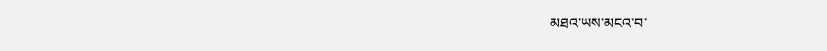མཐའ་ཡས་མངའ་བ་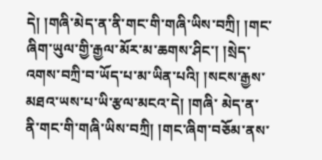དེ། །གཞི་མེད་ན་ནི་གང་གི་གཞི་ཡིས་བཀྲི། །གང་ཞིག་ཡུལ་གྱི་རྒྱལ་མོར་མ་ཆགས་ཤིང་། །སྲེད་འགས་བཀྲི་བ་ཡོད་པ་མ་ཡིན་པའི། །སངས་རྒྱས་མཐའ་ཡས་པ་ཡི་རྩལ་མངའ་དེ། །གཞི་ མེད་ན་ནི་གང་གི་གཞི་ཡིས་བཀྲི། །གང་ཞིག་བཅོམ་ནས་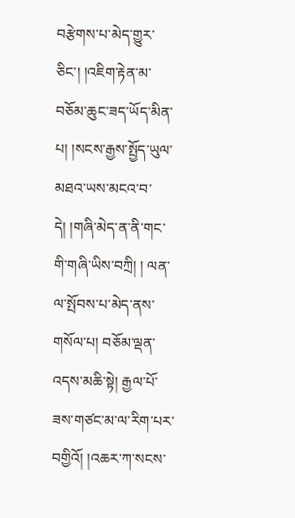བརྩེགས་པ་མེད་གྱུར་ཅིང་། །འཇིག་རྟེན་མ་བཅོམ་ཆུང་ཟད་ཡོད་མིན་པ། །སངས་རྒྱས་སྤྱོད་ཡུལ་མཐའ་ཡས་མངའ་བ་དེ། །གཞི་མེད་ན་ནི་གང་གི་གཞི་ཡིས་བཀྲི། ། ལན་ལ་སྤོབས་པ་མེད་ནས་གསོལ་པ། བཅོམ་ལྡན་འདས་མཆི་སྟེ། རྒྱལ་པོ་ཟས་གཙང་མ་ལ་རིག་པར་བགྱིའོ། །འཆར་ཀ་སངས་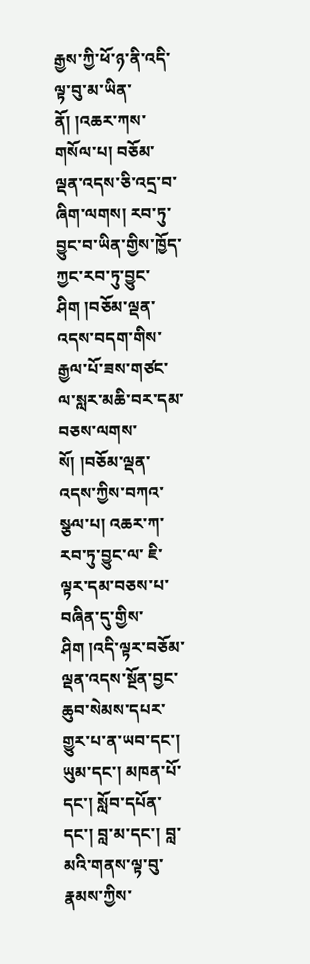རྒྱས་ཀྱི་ཕོ་ཉ་ནི་འདི་ལྟ་བུ་མ་ཡིན་ནོ། །འཆར་ཀས་གསོལ་པ། བཅོམ་ལྡན་འདས་ཅི་འདྲ་བ་ ཞིག་ལགས། རབ་ཏུ་བྱུང་བ་ཡིན་གྱིས་ཁྱོད་ཀྱང་རབ་ཏུ་བྱུང་ཤིག །བཅོམ་ལྡན་འདས་བདག་གིས་རྒྱལ་པོ་ཟས་གཙང་ལ་སླར་མཆི་བར་དམ་བཅས་ལགས་སོ། །བཅོམ་ལྡན་འདས་ཀྱིས་བཀའ་སྩལ་པ། འཆར་ཀ་རབ་ཏུ་བྱུང་ལ་ ཇི་ལྟར་དམ་བཅས་པ་བཞིན་དུ་གྱིས་ཤིག །འདི་ལྟར་བཅོམ་ལྡན་འདས་སྔོན་བྱང་ཆུབ་སེམས་དཔར་གྱུར་པ་ན་ཡབ་དང་། ཡུམ་དང་། མཁན་པོ་དང་། སློབ་དཔོན་དང་། བླ་མ་དང་། བླ་མའི་གནས་ལྟ་བུ་རྣམས་ཀྱིས་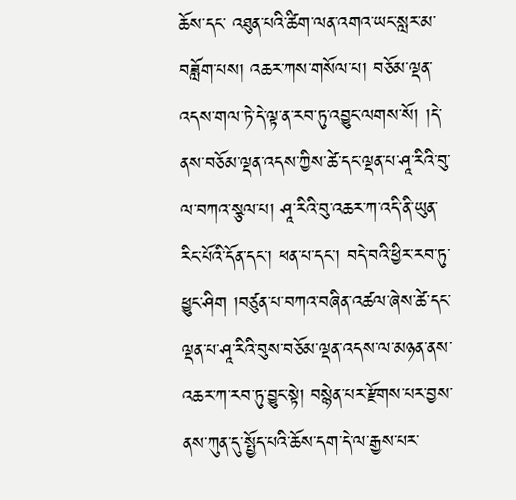ཆོས་དང་ འཐུན་པའི་ཚིག་ལན་འགའ་ཡང་སླར་མ་བཟློག་པས། འཆར་ཀས་གསོལ་པ། བཅོམ་ལྡན་འདས་གལ་ཏེ་དེ་ལྟ་ན་རབ་ཏུ་འབྱུང་ལགས་སོ། །དེ་ནས་བཅོམ་ལྡན་འདས་ཀྱིས་ཚེ་དང་ལྡན་པ་ཤཱ་རིའི་བུ་ལ་བཀའ་སྩལ་པ། ཤཱ་རིའི་བུ་འཆར་ཀ་འདི་ནི་ཡུན་རིང་པོའི་དོན་དང་། ཕན་པ་དང་། བདེ་བའི་ཕྱིར་རབ་ཏུ་ཕྱུང་ཤིག །བཙུན་པ་བཀའ་བཞིན་འཚལ་ཞེས་ཚེ་དང་ལྡན་པ་ཤཱ་རིའི་བུས་བཅོམ་ལྡན་འདས་ལ་མཉན་ནས་འཆར་ཀ་རབ་ཏུ་བྱུང་སྟེ། བསྙེན་པར་རྫོགས་པར་བྱས་ནས་ཀུན་དུ་སྤྱོད་པའི་ཆོས་དག་དེ་ལ་རྒྱས་པར་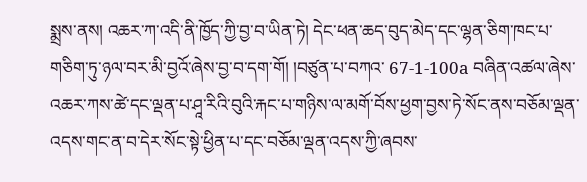སྨྲས་ནས། འཆར་ཀ་འདི་ནི་ཁྱོད་ཀྱི་བྱ་བ་ཡིན་ཏེ། དེང་ཕན་ཆད་བུད་མེད་དང་ལྷན་ཅིག་ཁང་པ་གཅིག་ཏུ་ཉལ་བར་མི་བྱའོ་ཞེས་བྱ་བ་དག་གོ། །བཙུན་པ་བཀའ་ 67-1-100a བཞིན་འཚལ་ཞེས་འཆར་ཀས་ཚེ་དང་ལྡན་པ་ཤཱ་རིའི་བུའི་རྐང་པ་གཉིས་ལ་མགོ་བོས་ཕྱག་བྱས་ཏེ་སོང་ནས་བཅོམ་ལྡན་འདས་གང་ན་བ་དེར་སོང་སྟེ་ཕྱིན་པ་དང་བཅོམ་ལྡན་འདས་ཀྱི་ཞབས་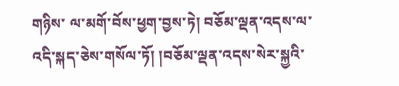གཉིས་ ལ་མགོ་བོས་ཕྱག་བྱས་ཏེ། བཅོམ་ལྡན་འདས་ལ་འདི་སྐད་ཅེས་གསོལ་ཏོ། །བཅོམ་ལྡན་འདས་སེར་སྐྱའི་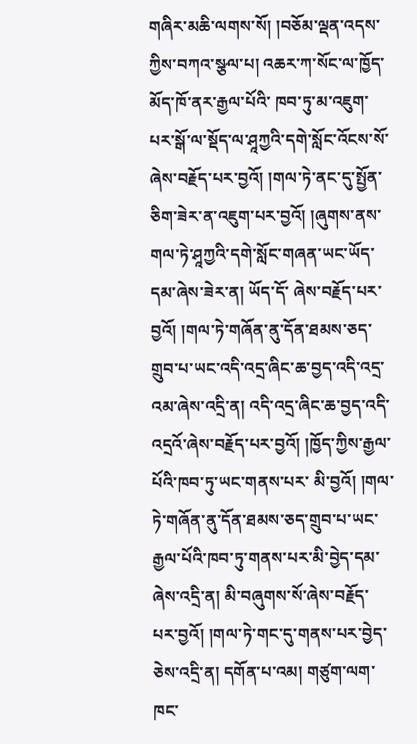གཞིར་མཆི་ལགས་སོ། །བཅོམ་ལྡན་འདས་ཀྱིས་བཀའ་སྩལ་པ། འཆར་ཀ་སོང་ལ་ཁྱོད་མོད་ཁོ་ནར་རྒྱལ་པོའི་ ཁབ་ཏུ་མ་འཇུག་པར་སྒོ་ལ་སྡོད་ལ་ཤཱཀྱའི་དགེ་སློང་འོངས་སོ་ཞེས་བརྗོད་པར་བྱའོ། །གལ་ཏེ་ནང་དུ་སྤྱོན་ཅིག་ཟེར་ན་འཇུག་པར་བྱའོ། །ཞུགས་ནས་གལ་ཏེ་ཤཱཀྱའི་དགེ་སློང་གཞན་ཡང་ཡོད་དམ་ཞེས་ཟེར་ན། ཡོད་དོ་ ཞེས་བརྗོད་པར་བྱའོ། །གལ་ཏེ་གཞོན་ནུ་དོན་ཐམས་ཅད་གྲུབ་པ་ཡང་འདི་འདྲ་ཞིང་ཆ་བྱད་འདི་འདྲ་འམ་ཞེས་འདྲི་ན། འདི་འདྲ་ཞིང་ཆ་བྱད་འདི་འདྲའོ་ཞེས་བརྗོད་པར་བྱའོ། །ཁྱོད་ཀྱིས་རྒྱལ་པོའི་ཁབ་ཏུ་ཡང་གནས་པར་ མི་བྱའོ། །གལ་ཏེ་གཞོན་ནུ་དོན་ཐམས་ཅད་གྲུབ་པ་ཡང་རྒྱལ་པོའི་ཁབ་ཏུ་གནས་པར་མི་བྱེད་དམ་ཞེས་འདྲི་ན། མི་བཞུགས་སོ་ཞེས་བརྗོད་པར་བྱའོ། །གལ་ཏེ་གང་དུ་གནས་པར་བྱེད་ཅེས་འདྲི་ན། དགོན་པ་འམ། གཙུག་ལག་ཁང་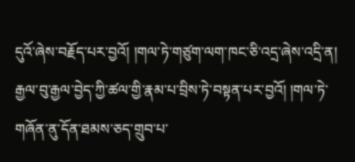དུའོ་ཞེས་བརྗོད་པར་བྱའོ། །གལ་ཏེ་གཙུག་ལག་ཁང་ཅི་འདྲ་ཞེས་འདྲི་ན། རྒྱལ་བུ་རྒྱལ་བྱེད་ཀྱི་ཚལ་གྱི་རྣམ་པ་བྲིས་ཏེ་བསྟན་པར་བྱའོ། །གལ་ཏེ་གཞོན་ནུ་དོན་ཐམས་ཅད་གྲུབ་པ་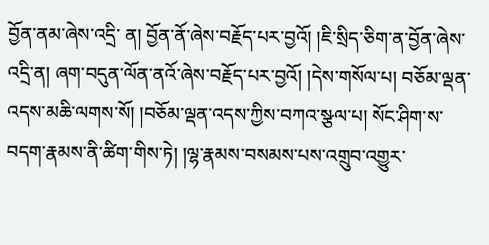བྱོན་ནམ་ཞེས་འདྲི་ ན། བྱོན་ནོ་ཞེས་བརྗོད་པར་བྱའོ། །ཇི་སྲིད་ཅིག་ན་བྱོན་ཞེས་འདྲི་ན། ཞག་བདུན་ལོན་ནའོ་ཞེས་བརྗོད་པར་བྱའོ། །དེས་གསོལ་པ། བཅོམ་ལྡན་འདས་མཆི་ལགས་སོ། །བཅོམ་ལྡན་འདས་ཀྱིས་བཀའ་སྩལ་པ། སོང་ཤིག་ས་བདག་རྣམས་ནི་ཚིག་གིས་ཏེ། །ལྷ་རྣམས་བསམས་པས་འགྲུབ་འགྱུར་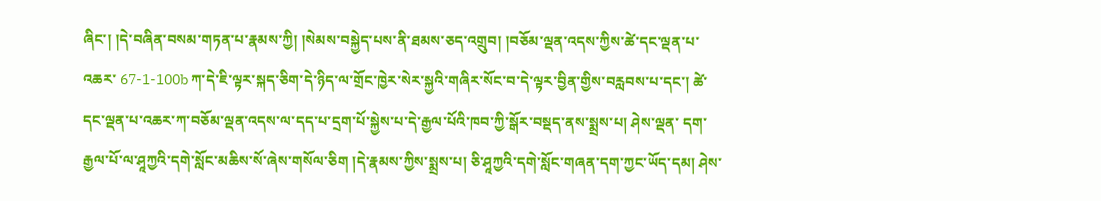ཞིང་། །དེ་བཞིན་བསམ་གཏན་པ་རྣམས་ཀྱི། །སེམས་བསྐྱེད་པས་ནི་ཐམས་ཅད་འགྲུབ། །བཅོམ་ལྡན་འདས་ཀྱིས་ཚེ་དང་ལྡན་པ་འཆར་ 67-1-100b ཀ་དེ་ཇི་ལྟར་སྐད་ཅིག་དེ་ཉིད་ལ་གྲོང་ཁྱེར་སེར་སྐྱའི་གཞིར་སོང་བ་དེ་ལྟར་བྱིན་གྱིས་བརླབས་པ་དང་། ཚེ་དང་ལྡན་པ་འཆར་ཀ་བཅོམ་ལྡན་འདས་ལ་དད་པ་དྲག་པོ་སྐྱེས་པ་དེ་རྒྱལ་པོའི་ཁབ་ཀྱི་སྒོར་བསྡད་ནས་སྨྲས་པ། ཤེས་ལྡན་ དག་རྒྱལ་པོ་ལ་ཤཱཀྱའི་དགེ་སློང་མཆིས་སོ་ཞེས་གསོལ་ཅིག །དེ་རྣམས་ཀྱིས་སྨྲས་པ། ཅི་ཤཱཀྱའི་དགེ་སློང་གཞན་དག་ཀྱང་ཡོད་དམ། ཤེས་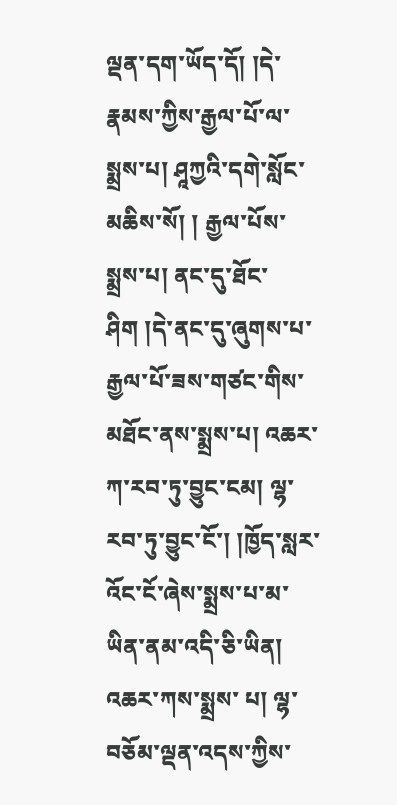ལྡན་དག་ཡོད་དོ། །དེ་རྣམས་ཀྱིས་རྒྱལ་པོ་ལ་སྨྲས་པ། ཤཱཀྱའི་དགེ་སློང་མཆིས་སོ། ། རྒྱལ་པོས་སྨྲས་པ། ནང་དུ་ཐོང་ཤིག །དེ་ནང་དུ་ཞུགས་པ་རྒྱལ་པོ་ཟས་གཙང་གིས་མཐོང་ནས་སྨྲས་པ། འཆར་ཀ་རབ་ཏུ་བྱུང་ངམ། ལྷ་རབ་ཏུ་བྱུང་ངོ་། །ཁྱོད་སླར་འོང་ངོ་ཞེས་སྨྲས་པ་མ་ཡིན་ནམ་འདི་ཅི་ཡིན། འཆར་ཀས་སྨྲས་ པ། ལྷ་བཅོམ་ལྡན་འདས་ཀྱིས་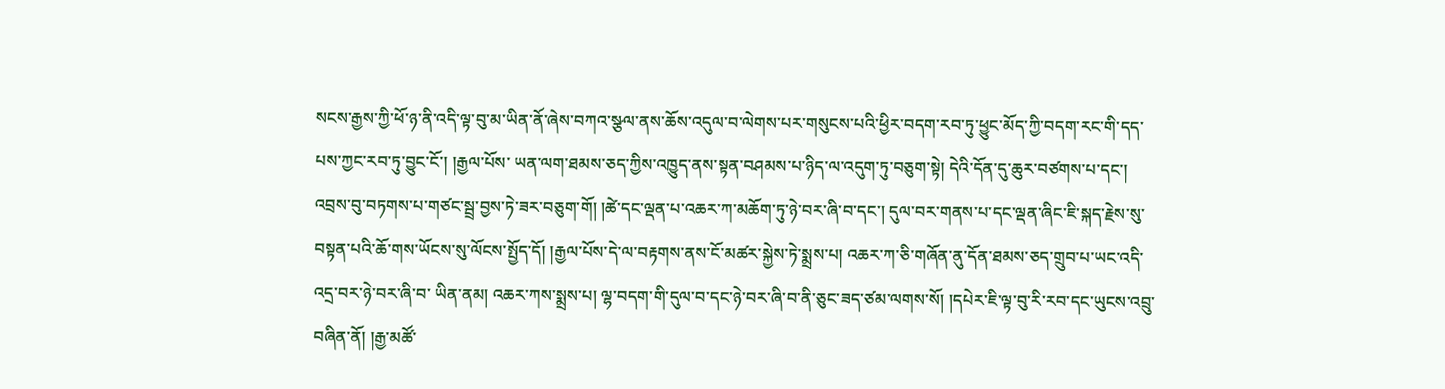སངས་རྒྱས་ཀྱི་ཕོ་ཉ་ནི་འདི་ལྟ་བུ་མ་ཡིན་ནོ་ཞེས་བཀའ་སྩལ་ནས་ཆོས་འདུལ་བ་ལེགས་པར་གསུངས་པའི་ཕྱིར་བདག་རབ་ཏུ་ཕྱུང་མོད་ཀྱི་བདག་རང་གི་དད་པས་ཀྱང་རབ་ཏུ་བྱུང་ངོ་། །རྒྱལ་པོས་ ཡན་ལག་ཐམས་ཅད་ཀྱིས་འཁྱུད་ནས་སྟན་བཤམས་པ་ཉིད་ལ་འདུག་ཏུ་བཅུག་སྟེ། དེའི་དོན་དུ་ཆུར་བཙགས་པ་དང་། འབྲས་བུ་བཏགས་པ་གཙང་སྦྲ་བྱས་ཏེ་ཟར་བཅུག་གོ། །ཚེ་དང་ལྡན་པ་འཆར་ཀ་མཆོག་ཏུ་ཉེ་བར་ཞི་བ་དང་། དུལ་བར་གནས་པ་དང་ལྡན་ཞིང་ཇི་སྐད་རྗེས་སུ་བསྟན་པའི་ཆོ་གས་ཡོངས་སུ་ལོངས་སྤྱོད་དོ། །རྒྱལ་པོས་དེ་ལ་བརྟགས་ནས་ངོ་མཚར་སྐྱེས་ཏེ་སྨྲས་པ། འཆར་ཀ་ཅི་གཞོན་ནུ་དོན་ཐམས་ཅད་གྲུབ་པ་ཡང་འདི་འདྲ་བར་ཉེ་བར་ཞི་བ་ ཡིན་ནམ། འཆར་ཀས་སྨྲས་པ། ལྷ་བདག་གི་དུལ་བ་དང་ཉེ་བར་ཞི་བ་ནི་ཅུང་ཟད་ཙམ་ལགས་སོ། །དཔེར་ཇི་ལྟ་བུ་རི་རབ་དང་ཡུངས་འབྲུ་བཞིན་ནོ། །རྒྱ་མཚོ་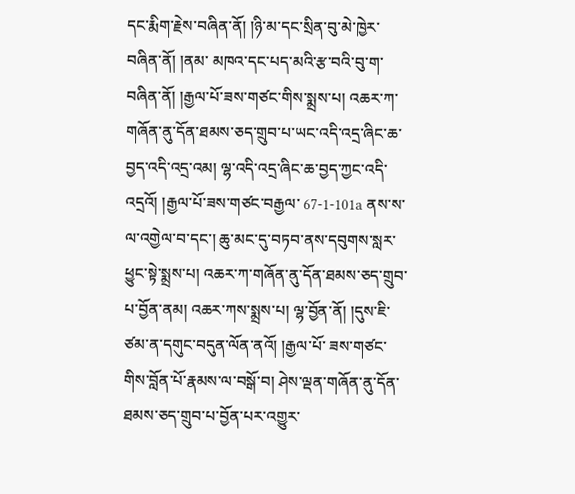དང་རྨིག་རྗེས་བཞིན་ནོ། །ཉི་མ་དང་སྲིན་བུ་མེ་ཁྱེར་བཞིན་ནོ། །ནམ་ མཁའ་དང་པད་མའི་རྩ་བའི་བུ་ག་བཞིན་ནོ། །རྒྱལ་པོ་ཟས་གཙང་གིས་སྨྲས་པ། འཆར་ཀ་གཞོན་ནུ་དོན་ཐམས་ཅད་གྲུབ་པ་ཡང་འདི་འདྲ་ཞིང་ཆ་བྱད་འདི་འདྲ་འམ། ལྷ་འདི་འདྲ་ཞིང་ཆ་བྱད་ཀྱང་འདི་འདྲའོ། །རྒྱལ་པོ་ཟས་གཙང་བརྒྱལ་ 67-1-101a ནས་ས་ལ་འགྱེལ་བ་དང་། ཆུ་མང་དུ་བཏབ་ནས་དབུགས་སླར་ཕྱུང་སྟེ་སྨྲས་པ། འཆར་ཀ་གཞོན་ནུ་དོན་ཐམས་ཅད་གྲུབ་པ་བྱོན་ནམ། འཆར་ཀས་སྨྲས་པ། ལྷ་བྱོན་ནོ། །དུས་ཇི་ཙམ་ན་དགུང་བདུན་ལོན་ནའོ། །རྒྱལ་པོ་ ཟས་གཙང་གིས་བློན་པོ་རྣམས་ལ་བསྒོ་བ། ཤེས་ལྡན་གཞོན་ནུ་དོན་ཐམས་ཅད་གྲུབ་པ་བྱོན་པར་འགྱུར་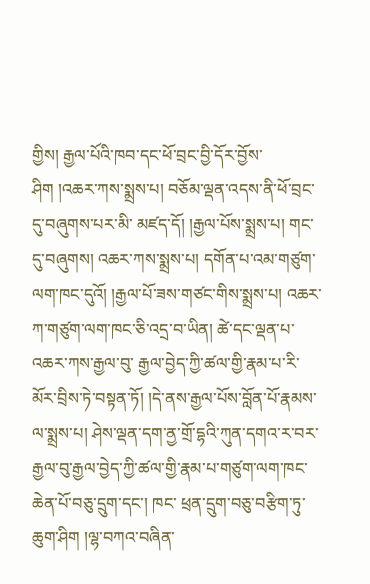གྱིས། རྒྱལ་པོའི་ཁབ་དང་ཕོ་བྲང་བྱི་དོར་བྱོས་ཤིག །འཆར་ཀས་སྨྲས་པ། བཅོམ་ལྡན་འདས་ནི་ཕོ་བྲང་དུ་བཞུགས་པར་མི་ མཛད་དོ། །རྒྱལ་པོས་སྨྲས་པ། གང་དུ་བཞུགས། འཆར་ཀས་སྨྲས་པ། དགོན་པ་འམ་གཙུག་ལག་ཁང་དུའོ། །རྒྱལ་པོ་ཟས་གཙང་གིས་སྨྲས་པ། འཆར་ཀ་གཙུག་ལག་ཁང་ཅི་འདྲ་བ་ཡིན། ཚེ་དང་ལྡན་པ་འཆར་ཀས་རྒྱལ་བུ་ རྒྱལ་བྱེད་ཀྱི་ཚལ་གྱི་རྣམ་པ་རི་མོར་བྲིས་ཏེ་བསྟན་ཏོ། །དེ་ནས་རྒྱལ་པོས་བློན་པོ་རྣམས་ལ་སྨྲས་པ། ཤེས་ལྡན་དག་ནྱ་གྲོ་དྷའི་ཀུན་དགའ་ར་བར་རྒྱལ་བུ་རྒྱལ་བྱེད་ཀྱི་ཚལ་གྱི་རྣམ་པ་གཙུག་ལག་ཁང་ཆེན་པོ་བཅུ་དྲུག་དང་། ཁང་ ཕྲན་དྲུག་བཅུ་བརྩིག་ཏུ་ཆུག་ཤིག །ལྷ་བཀའ་བཞིན་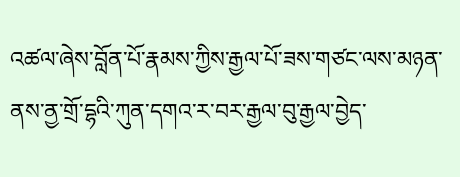འཚལ་ཞེས་བློན་པོ་རྣམས་ཀྱིས་རྒྱལ་པོ་ཟས་གཙང་ལས་མཉན་ནས་ནྱ་གྲོ་དྷའི་ཀུན་དགའ་ར་བར་རྒྱལ་བུ་རྒྱལ་བྱེད་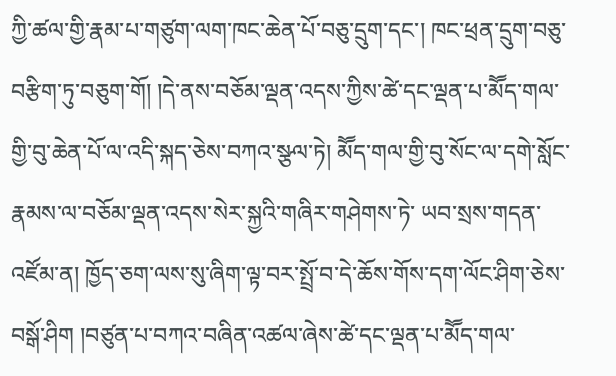ཀྱི་ཚལ་གྱི་རྣམ་པ་གཙུག་ལག་ཁང་ཆེན་པོ་བཅུ་དྲུག་དང་། ཁང་ཕྲན་དྲུག་བཅུ་བརྩིག་ཏུ་བཅུག་གོ། །དེ་ནས་བཅོམ་ལྡན་འདས་ཀྱིས་ཚེ་དང་ལྡན་པ་མཽད་གལ་གྱི་བུ་ཆེན་པོ་ལ་འདི་སྐད་ཅེས་བཀའ་སྩལ་ཏེ། མཽད་གལ་གྱི་བུ་སོང་ལ་དགེ་སློང་རྣམས་ལ་བཅོམ་ལྡན་འདས་སེར་སྐྱའི་གཞིར་གཤེགས་ཏེ་ ཡབ་སྲས་གདན་འཛོམ་ན། ཁྱོད་ཅག་ལས་སུ་ཞིག་ལྟ་བར་སྤྲོ་བ་དེ་ཆོས་གོས་དག་ལོང་ཤིག་ཅེས་བསྒོ་ཤིག །བཙུན་པ་བཀའ་བཞིན་འཚལ་ཞེས་ཚེ་དང་ལྡན་པ་མཽད་གལ་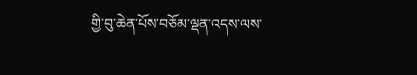གྱི་བུ་ཆེན་པོས་བཅོམ་ལྡན་འདས་ལས་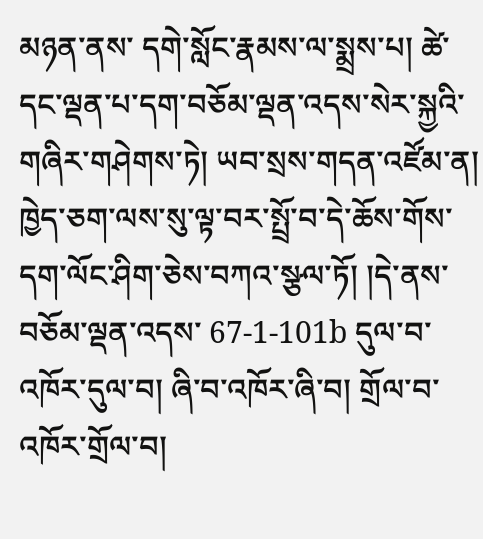མཉན་ནས་ དགེ་སློང་རྣམས་ལ་སྨྲས་པ། ཚེ་དང་ལྡན་པ་དག་བཅོམ་ལྡན་འདས་སེར་སྐྱའི་གཞིར་གཤེགས་ཏེ། ཡབ་སྲས་གདན་འཛོམ་ན། ཁྱེད་ཅག་ལས་སུ་ལྟ་བར་སྤྲོ་བ་དེ་ཆོས་གོས་དག་ལོང་ཤིག་ཅེས་བཀའ་སྩལ་ཏོ། །དེ་ནས་བཅོམ་ལྡན་འདས་ 67-1-101b དུལ་བ་འཁོར་དུལ་བ། ཞི་བ་འཁོར་ཞི་བ། གྲོལ་བ་འཁོར་གྲོལ་བ།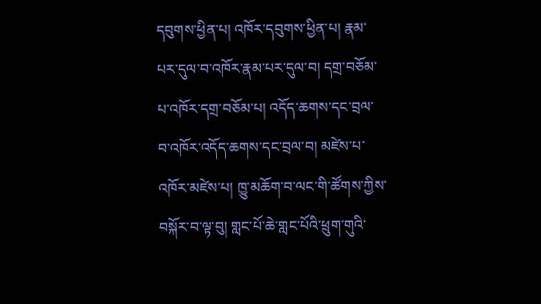དབུགས་ཕྱིན་པ། འཁོར་དབུགས་ཕྱིན་པ། རྣམ་པར་དུལ་བ་འཁོར་རྣམ་པར་དུལ་བ། དགྲ་བཅོམ་པ་འཁོར་དགྲ་བཅོམ་པ། འདོད་ཆགས་དང་བྲལ་ བ་འཁོར་འདོད་ཆགས་དང་བྲལ་བ། མཛེས་པ་འཁོར་མཛེས་པ། ཁྱུ་མཆོག་བ་ལང་གི་ཚོགས་ཀྱིས་བསྐོར་བ་ལྟ་བུ། གླང་པོ་ཆེ་གླང་པོའི་ཕྲུག་གུའི་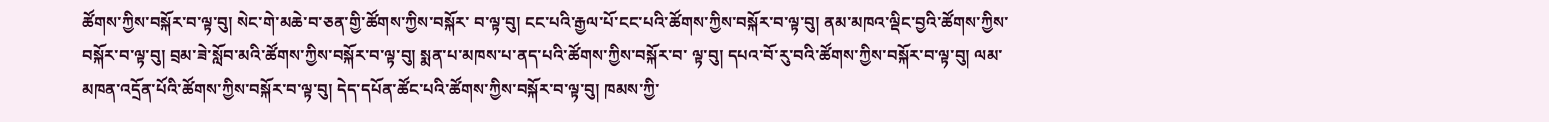ཚོགས་ཀྱིས་བསྐོར་བ་ལྟ་བུ། སེང་གེ་མཆེ་བ་ཅན་གྱི་ཚོགས་ཀྱིས་བསྐོར་ བ་ལྟ་བུ། ངང་པའི་རྒྱལ་པོ་ངང་པའི་ཚོགས་ཀྱིས་བསྐོར་བ་ལྟ་བུ། ནམ་མཁའ་ལྡིང་བྱའི་ཚོགས་ཀྱིས་བསྐོར་བ་ལྟ་བུ། བྲམ་ཟེ་སློབ་མའི་ཚོགས་ཀྱིས་བསྐོར་བ་ལྟ་བུ། སྨན་པ་མཁས་པ་ནད་པའི་ཚོགས་ཀྱིས་བསྐོར་བ་ ལྟ་བུ། དཔའ་བོ་རུ་བའི་ཚོགས་ཀྱིས་བསྐོར་བ་ལྟ་བུ། ལམ་མཁན་འདྲོན་པོའི་ཚོགས་ཀྱིས་བསྐོར་བ་ལྟ་བུ། དེད་དཔོན་ཚོང་པའི་ཚོགས་ཀྱིས་བསྐོར་བ་ལྟ་བུ། ཁམས་ཀྱི་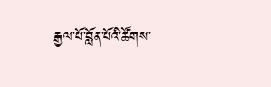རྒྱལ་པོ་བློན་པོའི་ཚོགས་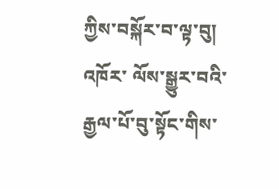ཀྱིས་བསྐོར་བ་ལྟ་བུ། འཁོར་ ལོས་སྒྱུར་བའི་རྒྱལ་པོ་བུ་སྟོང་གིས་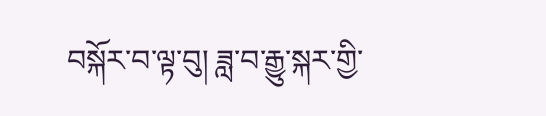བསྐོར་བ་ལྟ་བུ། ཟླ་བ་རྒྱུ་སྐར་གྱི་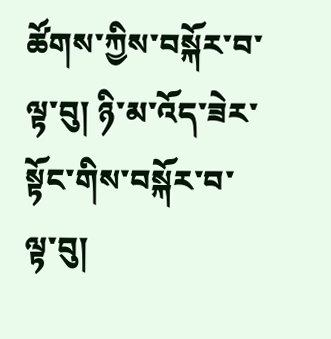ཚོགས་ཀྱིས་བསྐོར་བ་ལྟ་བུ། ཉི་མ་འོད་ཟེར་སྟོང་གིས་བསྐོར་བ་ལྟ་བུ།